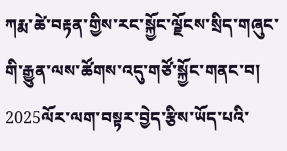ཀརྨ་ཚེ་བརྟན་གྱིས་རང་སྐྱོང་ལྗོངས་སྲིད་གཞུང་གི་རྒྱུན་ལས་ཚོགས་འདུ་གཙོ་སྐྱོང་གནང་བ།
2025ལོར་ལག་བསྟར་བྱེད་རྩིས་ཡོད་པའི་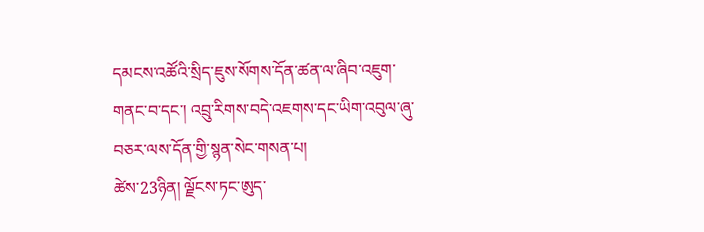དམངས་འཚོའི་སྲིད་ཇུས་སོགས་དོན་ཚན་ལ་ཞིབ་འཇུག་གནང་བ་དང་། འབྲུ་རིགས་བདེ་འཇགས་དང་ཡིག་འབུལ་ཞུ་བཅར་ལས་དོན་གྱི་སྙན་སེང་གསན་པ།
ཚེས་23ཉིན། ལྗོངས་ཏང་ཨུད་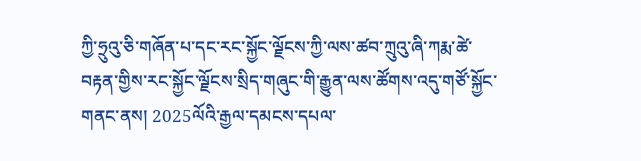ཀྱི་ཧྲུའུ་ཅི་གཞོན་པ་དང་རང་སྐྱོང་ལྗོངས་ཀྱི་ལས་ཚབ་ཀྲུའུ་ཞི་ཀརྨ་ཚེ་བརྟན་གྱིས་རང་སྐྱོང་ལྗོངས་སྲིད་གཞུང་གི་རྒྱུན་ལས་ཚོགས་འདུ་གཙོ་སྐྱོང་གནང་ནས། 2025ལོའི་རྒྱལ་དམངས་དཔལ་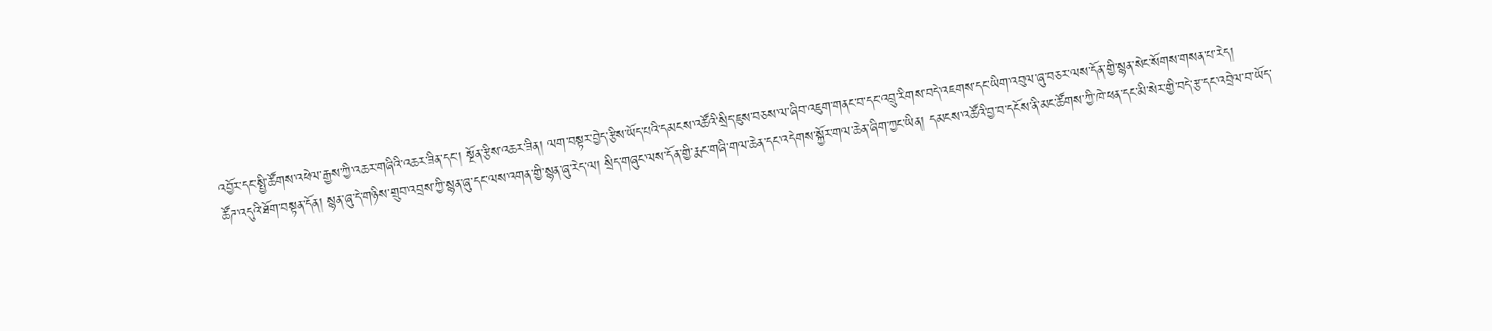འབྱོར་དང་སྤྱི་ཚོགས་འཕེལ་རྒྱས་ཀྱི་འཆར་གཞིའི་འཆར་ཟིན་དང་། སྔོན་རྩིས་འཆར་ཟིན། ལག་བསྟར་བྱེད་རྩིས་ཡོད་པའི་དམངས་འཚོའི་སྲིད་ཇུས་བཅས་ལ་ཞིབ་འཇུག་གནང་བ་དང་འབྲུ་རིགས་བདེ་འཇགས་དང་ཡིག་འབུལ་ཞུ་བཅར་ལས་དོན་གྱི་སྙན་སེང་སོགས་གསན་པ་རེད།
ཚོཌ་འདུའི་ཐོག་བསྟན་དོན། སྙན་ཞུ་དེ་གཉིས་གྲུབ་འབྲས་ཀྱི་སྙན་ཞུ་དང་ལས་འགན་གྱི་སྙན་ཞུ་རེད་ལ། སྲིད་གཞུང་ལས་དོན་གྱི་རྨང་གཞི་གལ་ཆེན་དང་འདེགས་སྐྱོར་གལ་ཆེན་ཞིག་ཀྱང་ཡིན། དམངས་འཚོའི་བྱ་བ་དངོས་ནི་མང་ཚོགས་ཀྱི་ཁེ་ཕན་དང་མི་སེར་གྱི་བདེ་རྩ་དང་འབྲེལ་བ་ཡོད་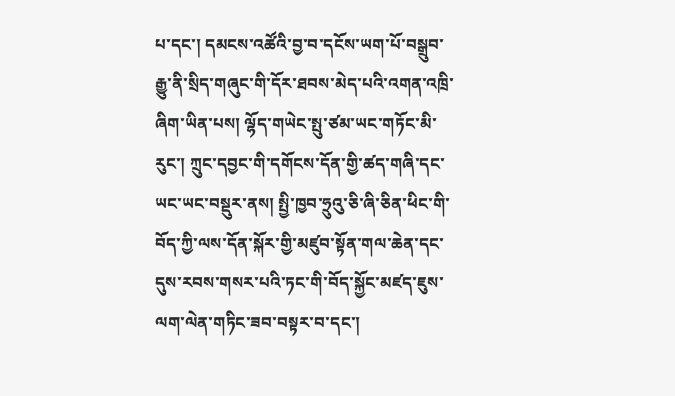པ་དང་། དམངས་འཚོའི་བྱ་བ་དངོས་ཡག་པོ་བསྒྲུབ་རྒྱུ་ནི་སྲིད་གཞུང་གི་དོར་ཐབས་མེད་པའི་འགན་འཁྲི་ཞིག་ཡིན་པས། ལྷོད་གཡེང་སྤུ་ཙམ་ཡང་གཏོང་མི་རུང་། ཀྲུང་དབྱང་གི་དགོངས་དོན་གྱི་ཚད་གཞི་དང་ཡང་ཡང་བསྡུར་ནས། སྤྱི་ཁྱབ་ཧྲུའུ་ཅི་ཞི་ཅིན་ཕིང་གི་བོད་ཀྱི་ལས་དོན་སྐོར་གྱི་མཛུབ་སྟོན་གལ་ཆེན་དང་དུས་རབས་གསར་པའི་ཏང་གི་བོད་སྐྱོང་མཛད་ཇུས་ལག་ལེན་གཏིང་ཟབ་བསྟར་བ་དང་།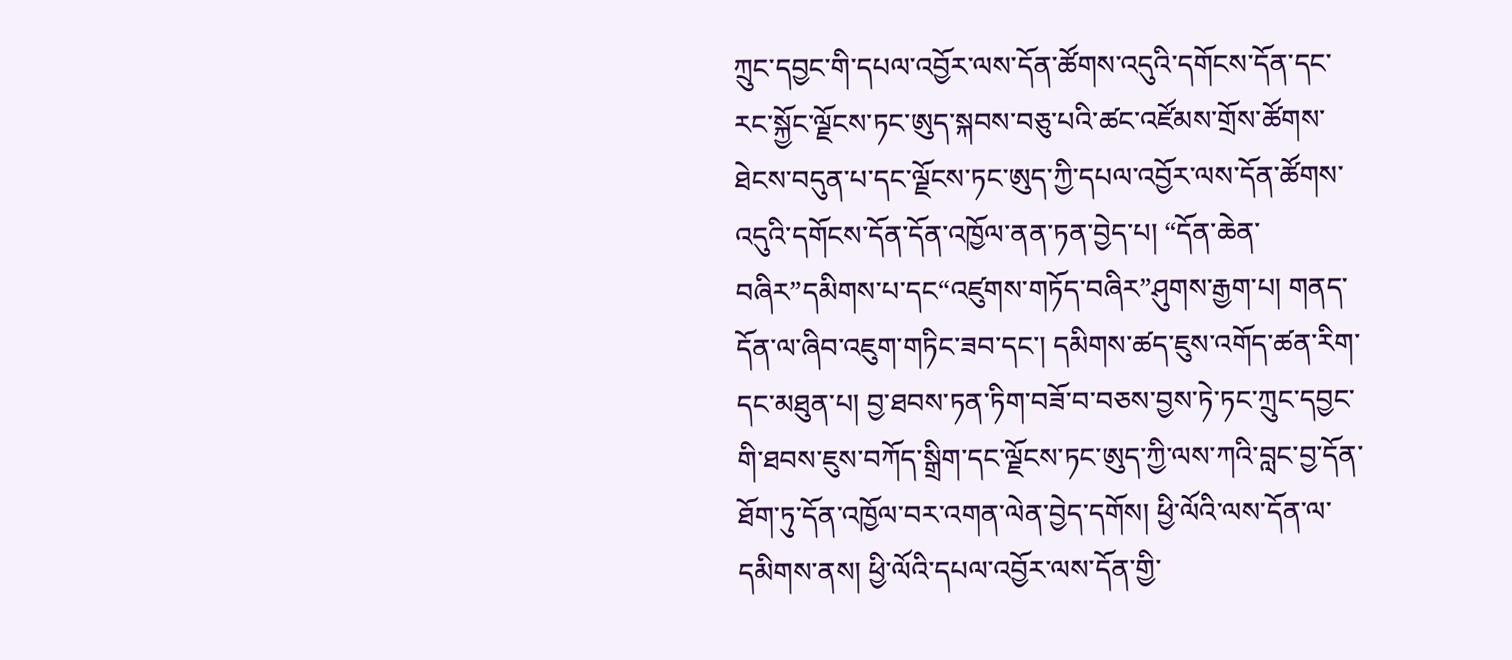ཀྲུང་དབྱང་གི་དཔལ་འབྱོར་ལས་དོན་ཚོགས་འདུའི་དགོངས་དོན་དང་རང་སྐྱོང་ལྗོངས་ཏང་ཨུད་སྐབས་བཅུ་པའི་ཚང་འཛོམས་གྲོས་ཚོགས་ཐེངས་བདུན་པ་དང་ལྗོངས་ཏང་ཨུད་ཀྱི་དཔལ་འབྱོར་ལས་དོན་ཚོགས་འདུའི་དགོངས་དོན་དོན་འཁྱོལ་ནན་ཏན་བྱེད་པ། “དོན་ཆེན་བཞིར”དམིགས་པ་དང“འཛུགས་གཏོད་བཞིར”ཤུགས་རྒྱག་པ། གནད་དོན་ལ་ཞིབ་འཇུག་གཏིང་ཟབ་དང་། དམིགས་ཚད་ཇུས་འགོད་ཚན་རིག་དང་མཐུན་པ། བྱ་ཐབས་ཏན་ཏིག་བཟོ་བ་བཅས་བྱས་ཏེ་ཏང་ཀྲུང་དབྱང་གི་ཐབས་ཇུས་བཀོད་སྒྲིག་དང་ལྗོངས་ཏང་ཨུད་ཀྱི་ལས་ཀའི་བླང་བྱ་དོན་ཐོག་ཏུ་དོན་འཁྱོལ་བར་འགན་ལེན་བྱེད་དགོས། ཕྱི་ལོའི་ལས་དོན་ལ་དམིགས་ནས། ཕྱི་ལོའི་དཔལ་འབྱོར་ལས་དོན་གྱི་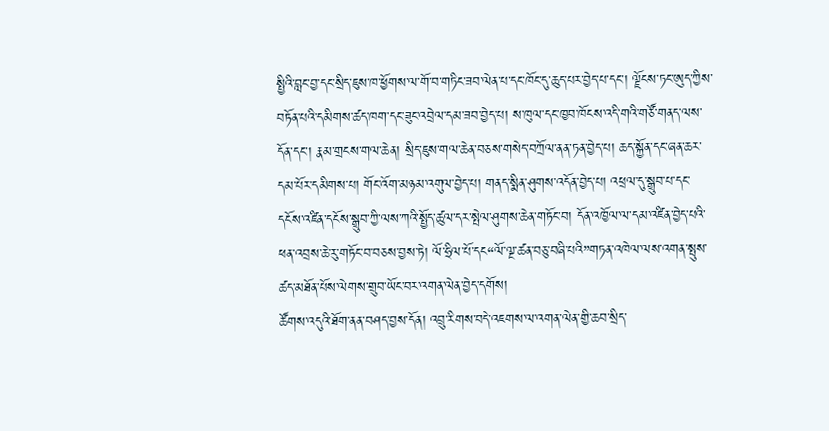སྤྱིའི་བླང་བྱ་དང་སྲིད་ཇུས་ཁ་ཕྱོགས་ལ་གོ་བ་གཏིང་ཟབ་ལེན་པ་དང་ཁོང་དུ་ཆུད་པར་བྱེད་པ་དང་། ལྗོངས་ཏང་ཨུད་ཀྱིས་བཏོན་པའི་དམིགས་ཚད་ཁག་དང་ཟུང་འབྲེལ་དམ་ཟབ་བྱེད་པ། ས་ཁུལ་དང་ཁྱབ་ཁོངས་འདི་གའི་གཙོ་གནད་ལས་དོན་དང་། རྣམ་གྲངས་གལ་ཆེན། སྲིད་ཇུས་གལ་ཆེན་བཅས་གསེད་བཀྲོལ་ནན་ཏན་བྱེད་པ། ཆད་སྐྱོན་དང་ཞན་ཆར་དམ་པོར་དམིགས་པ། གོང་འོག་མཉམ་འགུལ་བྱེད་པ། གནད་སྨིན་ཤུགས་འདོན་བྱེད་པ། འཕྲལ་དུ་སྒྲུབ་པ་དང་དངོས་འཛིན་དངོས་སྒྲུབ་ཀྱི་ལས་ཀའི་སྤྱོད་ཚུལ་དར་སྤེལ་ཤུགས་ཆེན་གཏོང་བ། དོན་འཁྱོལ་ལ་དམ་འཛིན་བྱེད་པའི་ཕན་འབྲས་ཆེ་རུ་གཏོང་བ་བཅས་བྱས་ཏེ། ལོ་ཧྲིལ་པོ་དང“ལོ་ལྔ་ཚན་བཅུ་བཞི་པའི”གཏན་འཁེལ་ལས་འགན་སྤུས་ཚད་མཐོན་པོས་ལེགས་གྲུབ་ཡོང་བར་འགན་ལེན་བྱེད་དགོས།
ཚོགས་འདུའི་ཐོག་ནན་བཤད་བྱས་དོན། འབྲུ་རིགས་བདེ་འཇགས་ལ་འགན་ལེན་གྱི་ཆབ་སྲིད་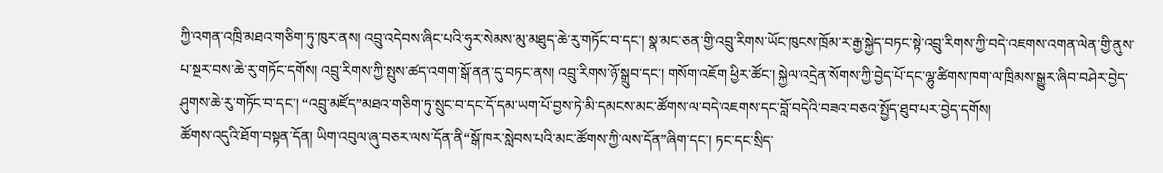ཀྱི་འགན་འཁྲི་མཐའ་གཅིག་ཏུ་ཁུར་ནས། འབྲུ་འདེབས་ཞིང་པའི་ཧུར་སེམས་མུ་མཐུད་ཆེ་རུ་གཏོང་བ་དང་། སྣ་མང་ཅན་གྱི་འབྲུ་རིགས་ཡོང་ཁུངས་ཁྲོམ་ར་རྒྱ་སྐྱེད་བཏང་སྟེ་འབྲུ་རིགས་ཀྱི་བདེ་འཇགས་འགན་ལེན་གྱི་ནུས་པ་སྔར་བས་ཆེ་རུ་གཏོང་དགོས། འབྲུ་རིགས་ཀྱི་སྤུས་ཚད་འགག་སྒོ་ནན་དུ་བཏང་ནས། འབྲུ་རིགས་ཉོ་སྒྲུབ་དང་། གསོག་འཇོག ཕྱིར་ཚོང་། སྐྱེལ་འདྲེན་སོགས་ཀྱི་བྱེད་པོ་དང་ལྷུ་ཚིགས་ཁག་ལ་ཁྲིམས་སྒྱུར་ཞིབ་བཤེར་བྱེད་ཤུགས་ཆེ་རུ་གཏོང་བ་དང་། “འབྲུ་མཛོད”མཐའ་གཅིག་ཏུ་སྲུང་བ་དང་དོ་དམ་ཡག་པོ་བྱས་ཏེ་མི་དམངས་མང་ཚོགས་ལ་བདེ་འཇགས་དང་བློ་བདེའི་བཟའ་བཅའ་སྤྱོད་ཐུབ་པར་བྱེད་དགོས།
ཚོགས་འདུའི་ཐོག་བསྟན་དོན། ཡིག་འབུལ་ཞུ་བཅར་ལས་དོན་ནི“སྒོ་ཁར་སླེབས་པའི་མང་ཚོགས་ཀྱི་ལས་དོན”ཞིག་དང་། ཏང་དང་སྲིད་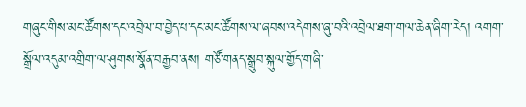གཞུང་གིས་མང་ཚོགས་དང་འབྲེལ་བ་བྱེད་པ་དང་མང་ཚོགས་ལ་ཞབས་འདེགས་ཞུ་བའི་འབྲེལ་ཐག་གལ་ཆེན་ཞིག་རེད། འགག་སྒྲོལ་འདུམ་འགྲིག་ལ་ཤུགས་སྣོན་བརྒྱབ་ནས། གཙོ་གནད་སྒྲུབ་སྐུལ་གྱོད་གཞི་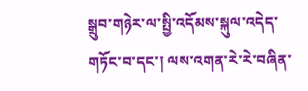སྒྲུབ་གཉེར་ལ་སྤྱི་འདོམས་སྐུལ་འདེད་གཏོང་བ་དང་། ལས་འགན་རེ་རེ་བཞིན་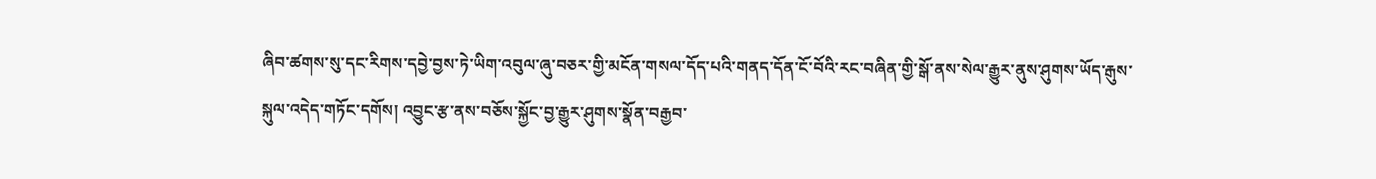ཞིབ་ཚགས་སུ་དང་རིགས་དབྱེ་བྱས་ཏེ་ཡིག་འབུལ་ཞུ་བཅར་གྱི་མངོན་གསལ་དོད་པའི་གནད་དོན་ངོ་བོའི་རང་བཞིན་གྱི་སྒོ་ནས་སེལ་རྒྱུར་ནུས་ཤུགས་ཡོད་རྒུས་སྐུལ་འདེད་གཏོང་དགོས། འབྱུང་རྩ་ནས་བཅོས་སྐྱོང་བྱ་རྒྱུར་ཤུགས་སྣོན་བརྒྱབ་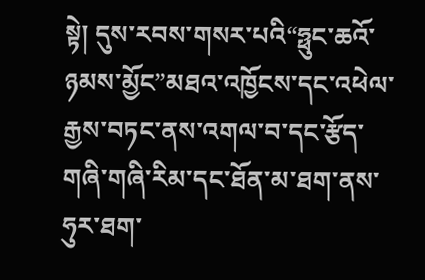སྟེ། དུས་རབས་གསར་པའི“ཧྥུང་ཆའོ་ཉམས་མྱོང”མཐའ་འཁྱོངས་དང་འཕེལ་རྒྱས་བཏང་ནས་འགལ་བ་དང་རྩོད་གཞི་གཞི་རིམ་དང་ཐོན་མ་ཐག་ནས་ཧུར་ཐག་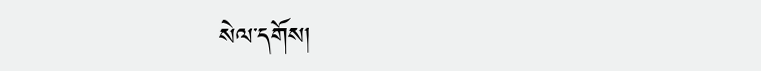སེལ་དགོས།